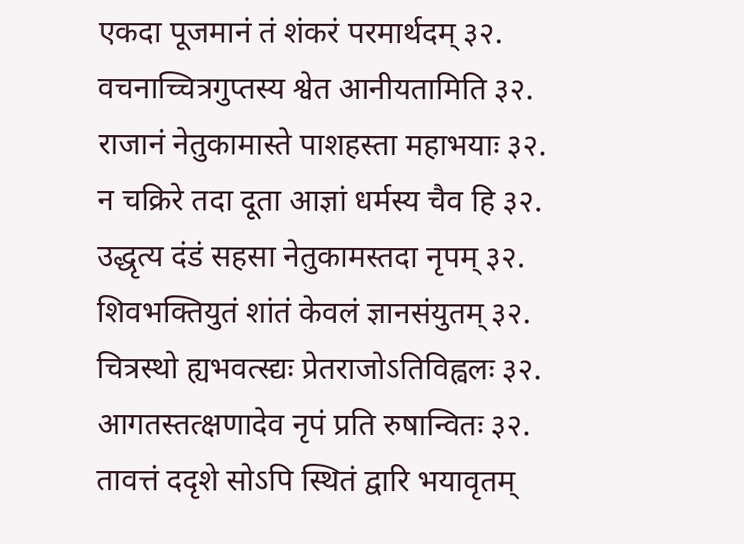एकदा पूजमानं तं शंकरं परमार्थदम् ३२.
वचनाच्चित्रगुप्तस्य श्वेत आनीयतामिति ३२.
राजानं नेतुकामास्ते पाशहस्ता महाभयाः ३२.
न चक्रिरे तदा दूता आज्ञां धर्मस्य चैव हि ३२.
उद्धृत्य दंडं सहसा नेतुकामस्तदा नृपम् ३२.
शिवभक्तियुतं शांतं केवलं ज्ञानसंयुतम् ३२.
चित्रस्थो ह्यभवत्स्द्यः प्रेतराजोऽतिविह्वलः ३२.
आगतस्तत्क्षणादेव नृपं प्रति रुषान्वितः ३२.
तावत्तं ददृशे सोऽपि स्थितं द्वारि भयावृतम्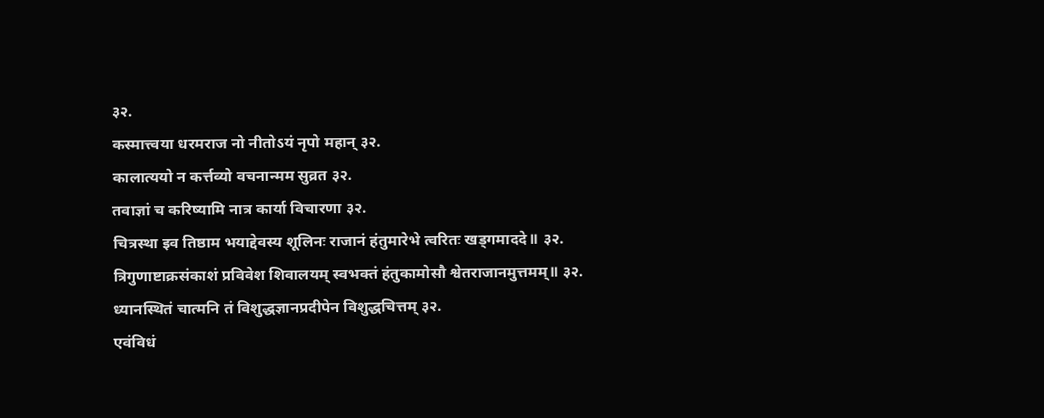३२.
कस्मात्त्वया धरमराज नो नीतोऽयं नृपो महान् ३२.
कालात्ययो न कर्त्तव्यो वचनान्मम सुव्रत ३२.
तवाज्ञां च करिष्यामि नात्र कार्या विचारणा ३२.
चित्रस्था इव तिष्ठाम भयाद्देवस्य शूलिनः राजानं हंतुमारेभे त्वरितः खड्गमाददे॥ ३२.
त्रिगुणाष्टाक्रसंकाशं प्रविवेश शिवालयम् स्वभक्तं हंतुकामोसौ श्वेतराजानमुत्तमम्॥ ३२.
ध्यानस्थितं चात्मनि तं विशुद्धज्ञानप्रदीपेन विशुद्धचित्तम् ३२.
एवंविधं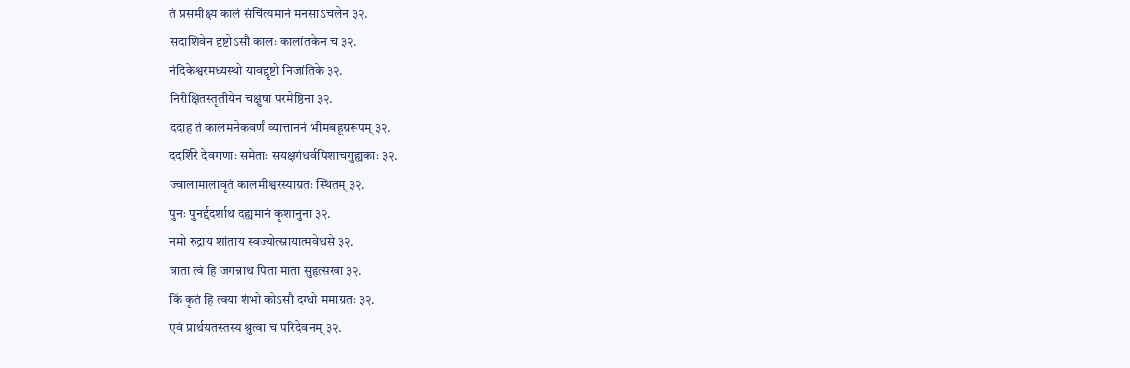तं प्रसमीक्ष्य कालं संचिंत्यमानं मनसाऽचलेन ३२.
सदाशिवेन दृष्टोऽसौ कालः कालांतकेन च ३२.
नंदिकेश्वरमध्यस्थो यावद्दृष्टो निजांतिके ३२.
निरीक्षितस्तृतीयेन चक्षुषा परमेष्ठिना ३२.
ददाह तं कालमनेकवर्णं व्यात्ताननं भीमबहूग्ररूपम् ३२.
ददर्शिरे देवगणाः समेताः सयक्षगंधर्वपिशाचगुह्यकाः ३२.
ज्वालामालावृतं कालमीश्वरस्याग्रतः स्थितम् ३२.
पुनः पुनर्द्ददर्शाथ दह्यमानं कृशानुना ३२.
नमो रुद्राय शांताय स्वज्योत्स्नायात्मवेधसे ३२.
त्राता त्वं हि जगन्नाथ पिता माता सुहृत्सखा ३२.
किं कृतं हि त्वया शंभो कोऽसौ दग्धो ममाग्रतः ३२.
एवं प्रार्थयतस्तस्य श्रुत्वा च परिदेवनम् ३२.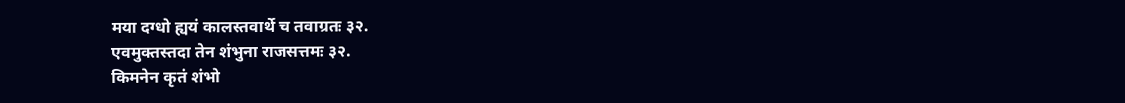मया दग्धो ह्ययं कालस्तवार्थे च तवाग्रतः ३२.
एवमुक्तस्तदा तेन शंभुना राजसत्तमः ३२.
किमनेन कृतं शंभो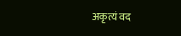अकृत्यं वद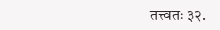तत्त्वतः ३२.